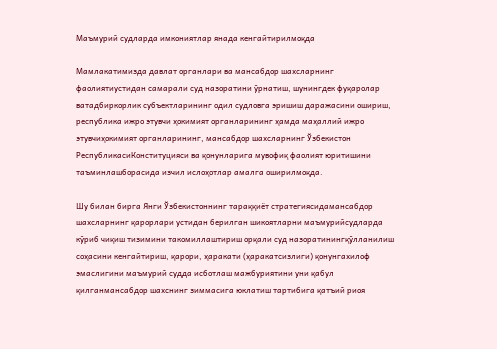Маъмурий судларда имкониятлар янада кенгайтирилмоқда

Мамлакатимизда давлат органлари ва мансабдор шахсларнинг фаолиятиустидан самарали суд назоратини ўрнатиш, шунингдек фуқаролар ватадбиркорлик субъектларининг одил судловга эришиш даражасини ошириш, республика ижро этувчи ҳокимият органларининг ҳамда маҳаллий ижро этувчиҳокимият органларининг, мансабдор шахсларнинг Ўзбекистон РеспубликасиКонституцияси ва қонунларига мувофиқ фаолият юритишини таъминлашборасида изчил ислоҳотлар амалга оширилмоқда.

Шу билан бирга Янги Ўзбекистоннинг тараққиёт стратегиясидамансабдор шахсларнинг қарорлари устидан берилган шикоятларни маъмурийсудларда кўриб чиқиш тизимини такомиллаштириш орқали суд назоратинингқўлланилиш соҳасини кенгайтириш, қарори, ҳаракати (ҳаракатсизлиги) қонунгахилоф эмаслигини маъмурий судда исботлаш мажбуриятини уни қабул қилганмансабдор шахснинг зиммасига юклатиш тартибига қатъий риоя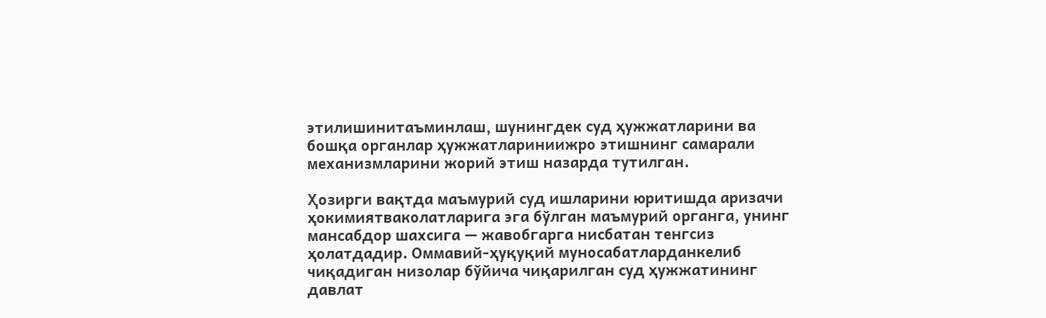этилишинитаъминлаш, шунингдек суд ҳужжатларини ва бошқа органлар ҳужжатлариниижро этишнинг самарали механизмларини жорий этиш назарда тутилган.

Ҳозирги вақтда маъмурий суд ишларини юритишда аризачи ҳокимиятваколатларига эга бўлган маъмурий органга, унинг мансабдор шахсига — жавобгарга нисбатан тенгсиз ҳолатдадир. Оммавий-ҳуқуқий муносабатларданкелиб чиқадиган низолар бўйича чиқарилган суд ҳужжатининг давлат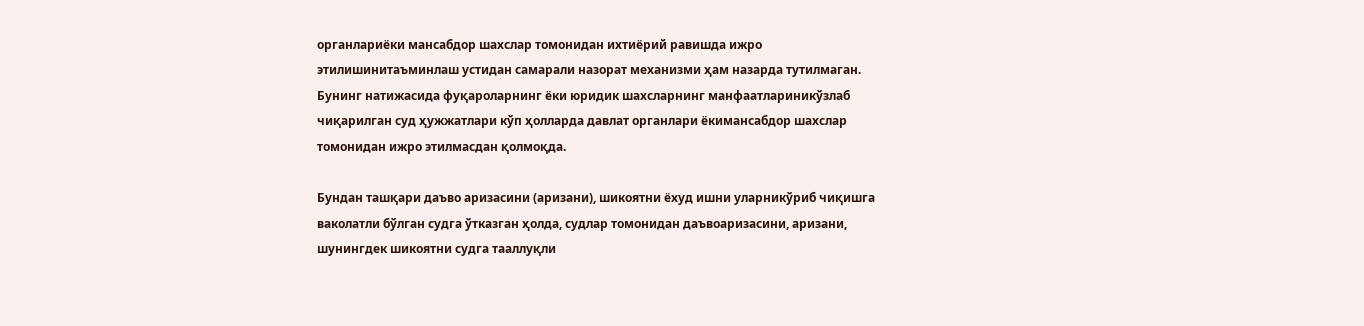органлариёки мансабдор шахслар томонидан ихтиёрий равишда ижро этилишинитаъминлаш устидан самарали назорат механизми ҳам назарда тутилмаган. Бунинг натижасида фуқароларнинг ёки юридик шахсларнинг манфаатлариникўзлаб чиқарилган суд ҳужжатлари кўп ҳолларда давлат органлари ёкимансабдор шахслар томонидан ижро этилмасдан қолмоқда.

Бундан ташқари даъво аризасини (аризани), шикоятни ёхуд ишни уларникўриб чиқишга ваколатли бўлган судга ўтказган ҳолда, судлар томонидан даъвоаризасини, аризани, шунингдек шикоятни судга тааллуқли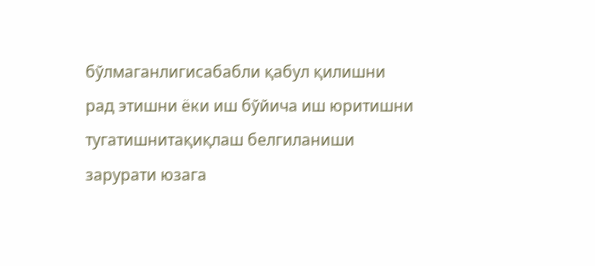бўлмаганлигисабабли қабул қилишни рад этишни ёки иш бўйича иш юритишни тугатишнитақиқлаш белгиланиши зарурати юзага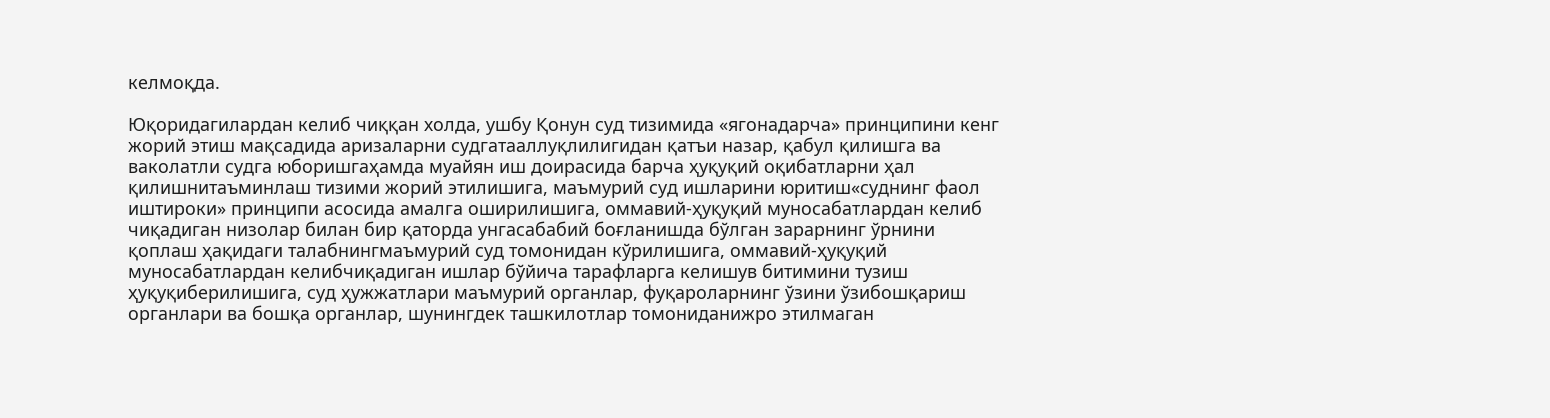келмоқда.

Юқоридагилардан келиб чиққан холда, ушбу Қонун суд тизимида «ягонадарча» принципини кенг жорий этиш мақсадида аризаларни судгатааллуқлилигидан қатъи назар, қабул қилишга ва ваколатли судга юборишгаҳамда муайян иш доирасида барча ҳуқуқий оқибатларни ҳал қилишнитаъминлаш тизими жорий этилишига, маъмурий суд ишларини юритиш«суднинг фаол иштироки» принципи асосида амалга оширилишига, оммавий-ҳуқуқий муносабатлардан келиб чиқадиган низолар билан бир қаторда унгасабабий боғланишда бўлган зарарнинг ўрнини қоплаш ҳақидаги талабнингмаъмурий суд томонидан кўрилишига, оммавий-ҳуқуқий муносабатлардан келибчиқадиган ишлар бўйича тарафларга келишув битимини тузиш ҳуқуқиберилишига, суд ҳужжатлари маъмурий органлар, фуқароларнинг ўзини ўзибошқариш органлари ва бошқа органлар, шунингдек ташкилотлар томониданижро этилмаган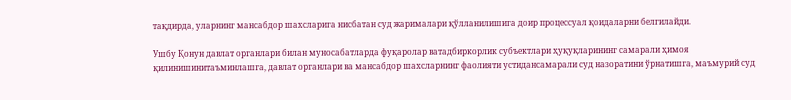тақдирда, уларнинг мансабдор шахсларига нисбатан суд жарималари қўлланилишига доир процессуал қоидаларни белгилайди.

Ушбу Қонун давлат органлари билан муносабатларда фуқаролар ватадбиркорлик субъектлари ҳуқуқларининг самарали ҳимоя қилинишинитаъминлашга, давлат органлари ва мансабдор шахсларнинг фаолияти устидансамарали суд назоратини ўрнатишга, маъмурий суд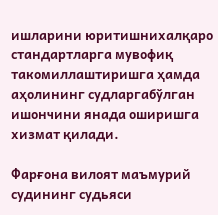ишларини юритишнихалқаро стандартларга мувофиқ такомиллаштиришга ҳамда аҳолининг судларгабўлган ишончини янада оширишга хизмат қилади.

Фарғона вилоят маъмурий судининг судьяси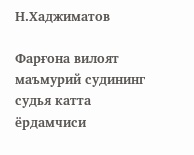Н.Хаджиматов

Фарғона вилоят маъмурий судининг судья катта ёрдамчиси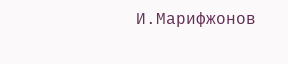И.Марифжонов